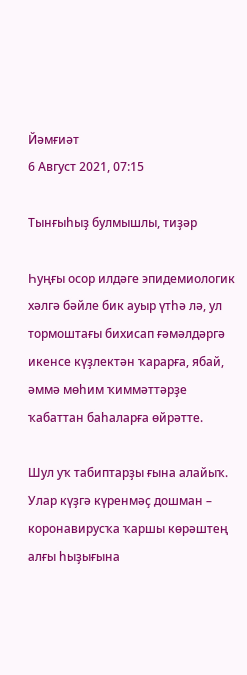Йәмғиәт
6 Август 2021, 07:15

Тынғыһыҙ булмышлы, тиҙәр

Һуңғы осор илдәге эпидемиологик хәлгә бәйле бик ауыр үтһә лә, ул тормоштағы бихисап ғәмәлдәргә икенсе күҙлектән ҡарарға, ябай, әммә мөһим ҡиммәттәрҙе ҡабаттан баһаларға өйрәтте.

Шул уҡ табиптарҙы ғына алайыҡ. Улар күҙгә күренмәҫ дошман – коронавирусҡа ҡаршы көрәштең алғы һыҙығына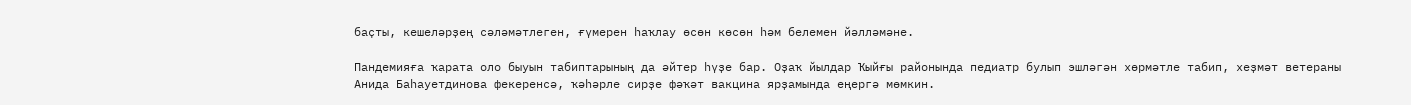баҫты, кешеләрҙең сәләмәтлеген, ғүмерен һаҡлау өсөн көсөн һәм белемен йәлләмәне.

Пандемияға ҡарата оло быуын табиптарының да әйтер һүҙе бар. Оҙаҡ йылдар Ҡыйғы районында педиатр булып эшләгән хөрмәтле табип, хеҙмәт ветераны Анида Баһауетдинова фекеренсә, ҡәһәрле сирҙе фәҡәт вакцина ярҙамында еңергә мөмкин.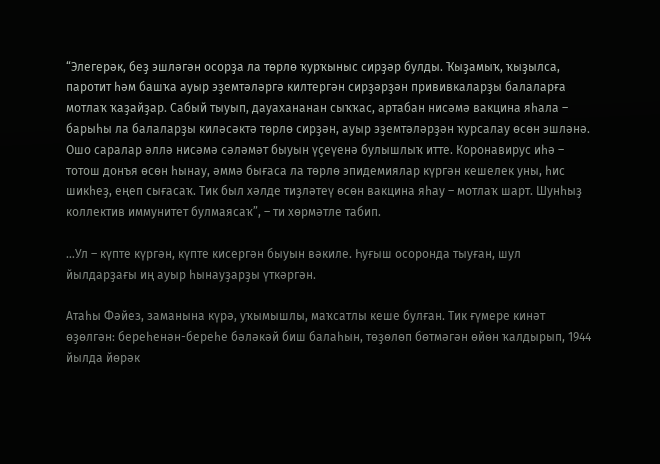“Элегерәк, беҙ эшләгән осорҙа ла төрлө ҡурҡыныс сирҙәр булды. Ҡыҙамыҡ, ҡыҙылса, паротит һәм башҡа ауыр эҙемтәләргә килтергән сирҙәрҙән прививкаларҙы балаларға мотлаҡ ҡаҙайҙар. Сабый тыуып, дауахананан сыҡҡас, артабан нисәмә вакцина яһала – барыһы ла балаларҙы киләсәктә төрлө сирҙән, ауыр эҙемтәләрҙән ҡурсалау өсөн эшләнә. Ошо саралар әллә нисәмә сәләмәт быуын үҫеүенә булышлыҡ итте. Коронавирус иһә – тотош донъя өсөн һынау, әммә бығаса ла төрлө эпидемиялар күргән кешелек уны, һис шикһеҙ, еңеп сығасаҡ. Тик был хәлде тиҙләтеү өсөн вакцина яһау – мотлаҡ шарт. Шунһыҙ коллектив иммунитет булмаясаҡ”, – ти хөрмәтле табип.

…Ул – күпте күргән, күпте кисергән быуын вәкиле. Һуғыш осоронда тыуған, шул йылдарҙағы иң ауыр һынауҙарҙы үткәргән.

Атаһы Фәйез, заманына күрә, уҡымышлы, маҡсатлы кеше булған. Тик ғүмере кинәт өҙөлгән: береһенән-береһе бәләкәй биш балаһын, төҙөлөп бөтмәгән өйөн ҡалдырып, 1944 йылда йөрәк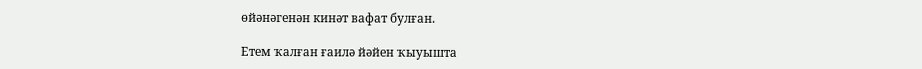өйәнәгенән кинәт вафат булған.

Етем ҡалған ғаилә йәйен ҡыуышта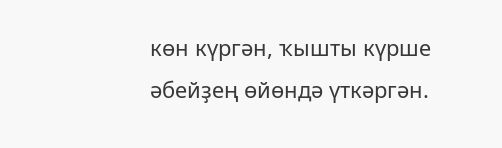көн күргән, ҡышты күрше әбейҙең өйөндә үткәргән.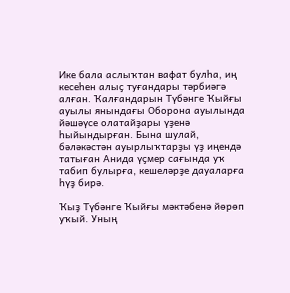Ике бала аслыҡтан вафат булһа, иң кесеһен алыҫ туғандары тәрбиәгә алған. Ҡалғандарын Түбәнге Ҡыйғы ауылы янындағы Оборона ауылында йәшәүсе олатайҙары үҙенә һыйындырған. Бына шулай, бәләкәстән ауырлыҡтарҙы үҙ иңендә татыған Анида үҫмер сағында уҡ табип булырға, кешеләрҙе дауаларға һүҙ бирә.

Ҡыҙ Түбәнге Ҡыйғы мәктәбенә йөрөп уҡый. Уның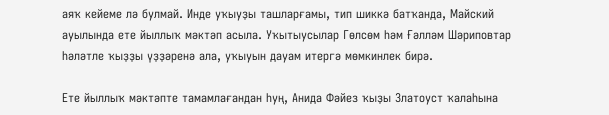аяҡ кейеме лә булмай. Инде уҡыуҙы ташларғамы, тип шиккә батҡанда, Майский ауылында ете йыллыҡ мәктәп асыла. Уҡытыусылар Гөлсөм һәм Ғәлләм Шәриповтар һәләтле ҡыҙҙы үҙҙәренә ала, уҡыуын дауам итергә мөмкинлек бирә.

Ете йыллыҡ мәктәпте тамамлағандан һуң, Анида Фәйез ҡыҙы Златоуст ҡалаһына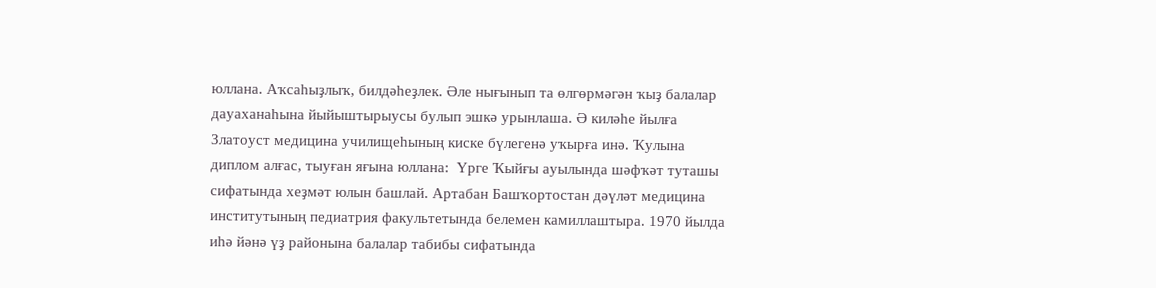юллана. Аҡсаһыҙлыҡ, билдәһеҙлек. Әле нығынып та өлгөрмәгән ҡыҙ балалар дауаханаһына йыйыштырыусы булып эшкә урынлаша. Ә киләһе йылға Златоуст медицина училищеһының киске бүлегенә уҡырға инә. Ҡулына диплом алғас, тыуған яғына юллана:  Үрге Ҡыйғы ауылында шәфҡәт туташы сифатында хеҙмәт юлын башлай. Артабан Башҡортостан дәүләт медицина институтының педиатрия факультетында белемен камиллаштыра. 1970 йылда иһә йәнә үҙ районына балалар табибы сифатында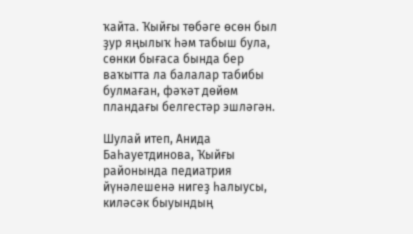ҡайта. Ҡыйғы төбәге өсөн был ҙур яңылыҡ һәм табыш була, сөнки бығаса бында бер ваҡытта ла балалар табибы булмаған, фәҡәт дөйөм пландағы белгестәр эшләгән.

Шулай итеп, Анида Баһауетдинова, Ҡыйғы районында педиатрия йүнәлешенә нигеҙ һалыусы, киләсәк быуындың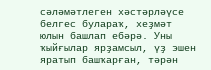сәләмәтлеген хәстәрләүсе белгес булараҡ, хеҙмәт юлын башлап ебәрә. Уны ҡыйғылар ярҙамсыл, үҙ эшен яратып башҡарған, тәрән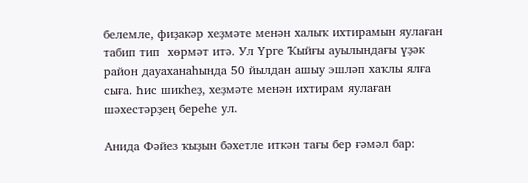белемле, фиҙакәр хеҙмәте менән халыҡ ихтирамын яулаған табип тип  хөрмәт итә. Ул Үрге Ҡыйғы ауылындағы үҙәк район дауаханаһында 50 йылдан ашыу эшләп хаҡлы ялға сыға. Һис шикһеҙ, хеҙмәте менән ихтирам яулаған шәхестәрҙең береһе ул.

Анида Фәйез ҡыҙын бәхетле иткән тағы бер ғәмәл бар: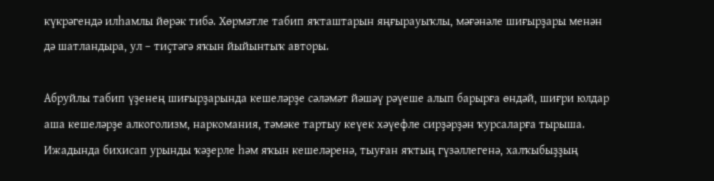күкрәгендә илһамлы йөрәк тибә. Хөрмәтле табип яҡташтарын яңғырауыҡлы, мәғәнәле шиғырҙары менән дә шатландыра, ул – тиҫтәгә яҡын йыйынтыҡ авторы.

Абруйлы табип үҙенең шиғырҙарында кешеләрҙе сәләмәт йәшәү рәүеше алып барырға өндәй, шиғри юлдар аша кешеләрҙе алкоголизм, наркомания, тәмәке тартыу кеүек хәүефле сирҙәрҙән ҡурсаларға тырыша. Ижадында бихисап урынды ҡәҙерле һәм яҡын кешеләренә, тыуған яҡтың гүзәллегенә, халҡыбыҙҙың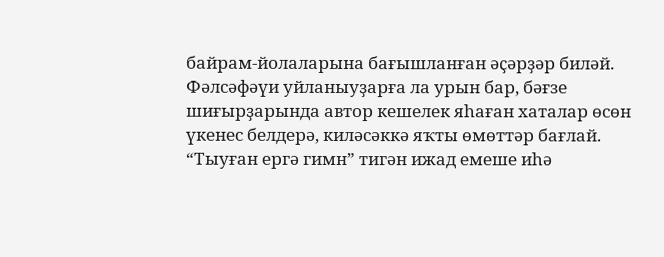байрам-йолаларына бағышланған әҫәрҙәр биләй. Фәлсәфәүи уйланыуҙарға ла урын бар, бәғзе шиғырҙарында автор кешелек яһаған хаталар өсөн үкенес белдерә, киләсәккә яҡты өмөттәр бағлай. “Тыуған ергә гимн” тигән ижад емеше иһә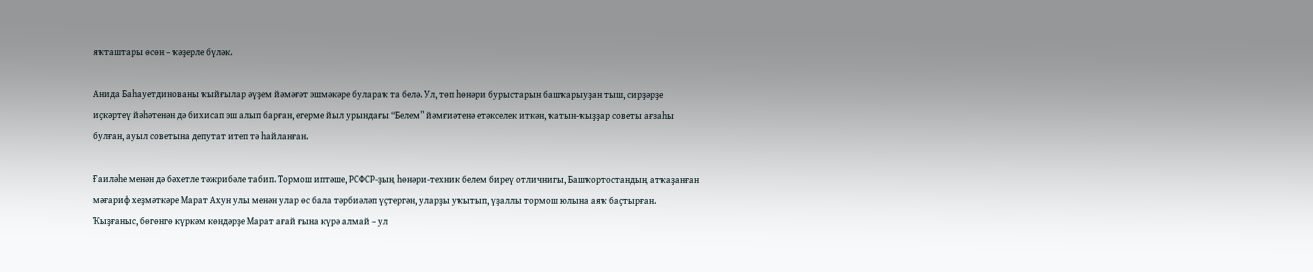яҡташтары өсөн – ҡәҙерле бүләк.

Анида Баһауетдинованы ҡыйғылар әүҙем йәмәғәт эшмәкәре булараҡ та белә. Ул, төп һөнәри бурыстарын башҡарыуҙан тыш, сирҙәрҙе иҫкәртеү йәһәтенән дә бихисап эш алып барған, егерме йыл урындағы “Белем” йәмғиәтенә етәкселек иткән, ҡатын-ҡыҙҙар советы ағзаһы булған, ауыл советына депутат итеп тә һайланған.

Ғаиләһе менән дә бәхетле тәжрибәле табип. Тормош иптәше, РСФСР-ҙың һөнәри-техник белем биреү отличнигы, Башҡортостандың атҡаҙанған мәғариф хеҙмәткәре Марат Ахун улы менән улар өс бала тәрбиәләп үҫтергән, уларҙы уҡытып, үҙаллы тормош юлына аяҡ баҫтырған. Ҡыҙғаныс, бөгөнгө күркәм көндәрҙе Марат ағай ғына күрә алмай – ул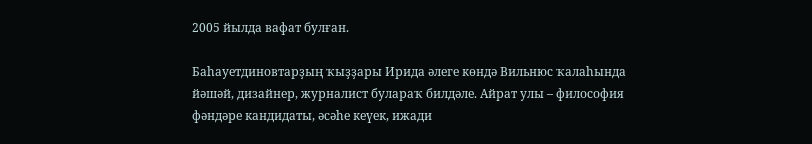2005 йылда вафат булған.

Баһауетдиновтарҙың ҡыҙҙары Ирида әлеге көндә Вильнюс ҡалаһында йәшәй, дизайнер, журналист булараҡ билдәле. Айрат улы – философия фәндәре кандидаты, әсәһе кеүек, ижади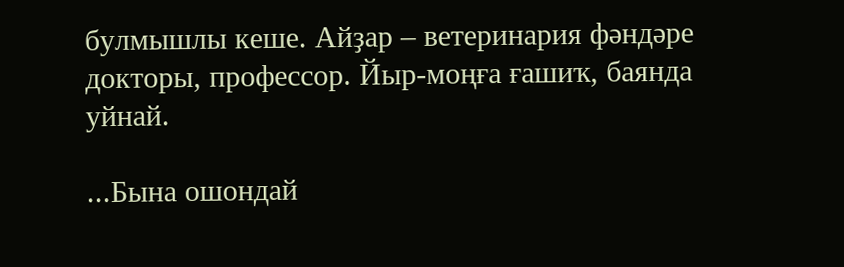булмышлы кеше. Айҙар – ветеринария фәндәре докторы, профессор. Йыр-моңға ғашиҡ, баянда уйнай.

...Бына ошондай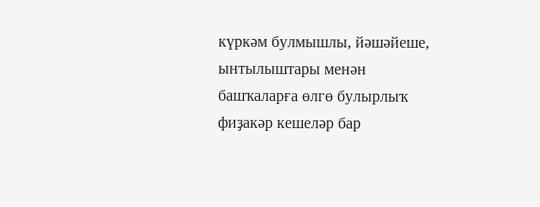күркәм булмышлы, йәшәйеше, ынтылыштары менән башҡаларға өлгө булырлыҡ фиҙакәр кешеләр бар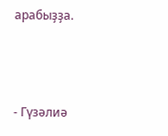арабыҙҙа.



- Гүзәлиә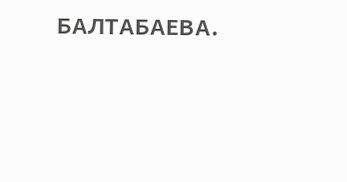БАЛТАБАЕВА.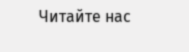Читайте нас